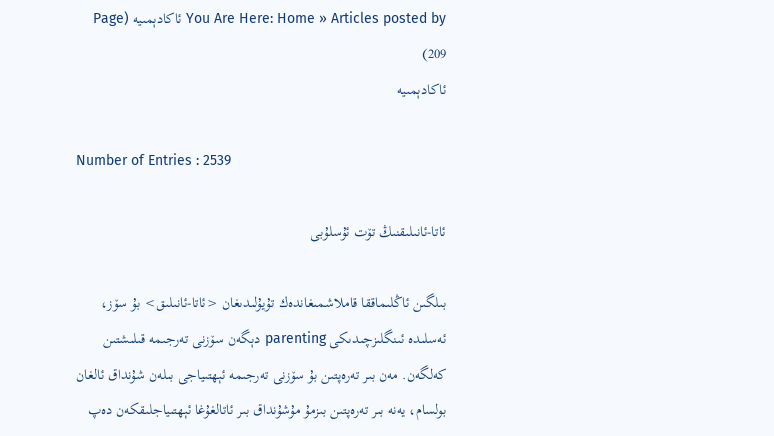You Are Here: Home » Articles posted by ئاكادېمىيە (Page 209)
ئاكادېمىيە

Number of Entries : 2539

ئاتا-ئانىلىقنىڭ تۆت ئۇسلۇبى

بىلگىن ئاڭلىماققا قاملاشمىغاندەك تۇيۇلىدىغان <ئاتا-ئانىلىق> بۇ سۆز، ئەسلىدە ئىنگلىزچىدىكى parenting دېگەن سۆزنى تەرجىمە قىلىشتىن كەلگەن. مەن بىر تەرەپتىن بۇ سۆزنى تەرجىمە ئېھتىياجى بىلەن شۇنداق ئالغان بولسام، يەنە بىر تەرەپتىن بىزمۇ مۇشۇنداق بىر ئاتالغۇغا ئېھتىياجلىقكەن دەپ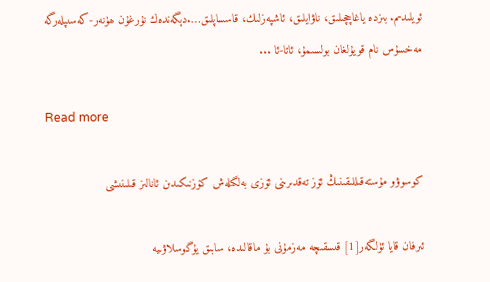ئويلىدىم. بىزدە ياغاچچىلىق، ناۋايلىق، ئاشپەزلىك، قاسساپلىق….دېگەندەك نۇرغۇن ھۈنەر-كەسىپلەرگە مەخسۇس نام قويۇلغان بولسىمۇ، ئاتا-ئا ...

Read more

كوسوۋو مۇستەقىللىقىنىڭ ئۆز تەقدىرىنى ئۆزى بەلگىلەش كۆزنىكىدىن ئانالىز قىلىنىشى

ئىرفان قايا ئۈلگەر[1] قىسقىچە مەزمۇنى بۇ ماقالىدە، سابىق يۇگوسلاۋىيە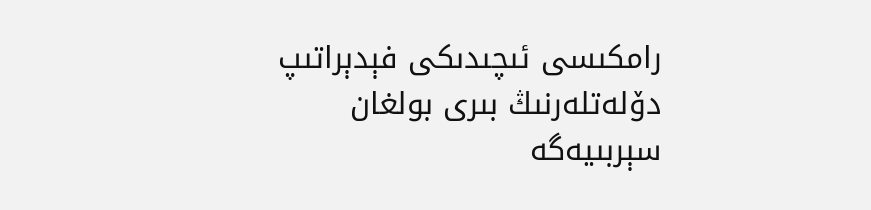رامكىسى ئىچىدىكى فېدېراتىپ دۆلەتلەرنىڭ بىرى بولغان سېربىيەگە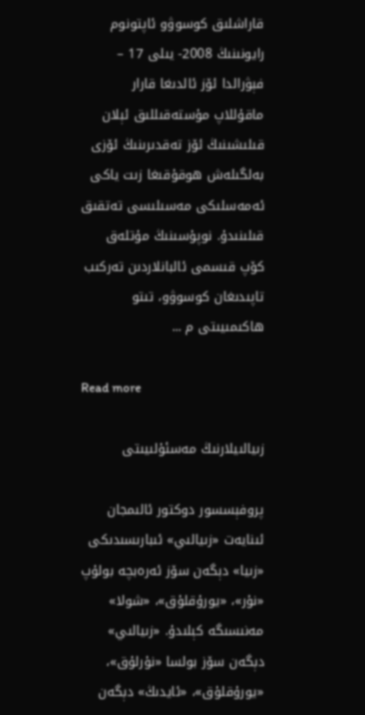قاراشلىق كوسوۋو ئاپتونوم رايونىنىڭ 2008- يىلى 17 – فېۋرالدا ئۆز ئالدىغا قارار ماقۇللاپ مۇستەقىللىق ئېلان قىلىشىنىڭ ئۆز تەقدىرىنىڭ ئۆزى بەلگىلەش ھوقۇقىغا زىت ياكى ئەمەسلىكى مەسىلىسى تەتقىق قىلىنىدۇ. نوپۇسىنىڭ مۇتلەق كۆپ قىسمى ئالبانلاردىن تەركىب تاپىدىغان كوسوۋو، تىتو ھاكىمىيىتى م ...

Read more

زىيالىيلارنىڭ مەسئۇلىيىتى

پروفېسسور دوكتور ئالىمجان ئىنايەت «زىيالىي» ئىبارىسىدىكى «زىيا» دېگەن سۆز ئەرەبچە بولۇپ «نۇر»، «يورۇقلۇق»، «شولا» مەنىسىگە كېلىدۇ. «زىيالىي» دېگەن سۆز بولسا «نۇرلۇق»، «يورۇقلۇق»، «ئايدىڭ» دېگەن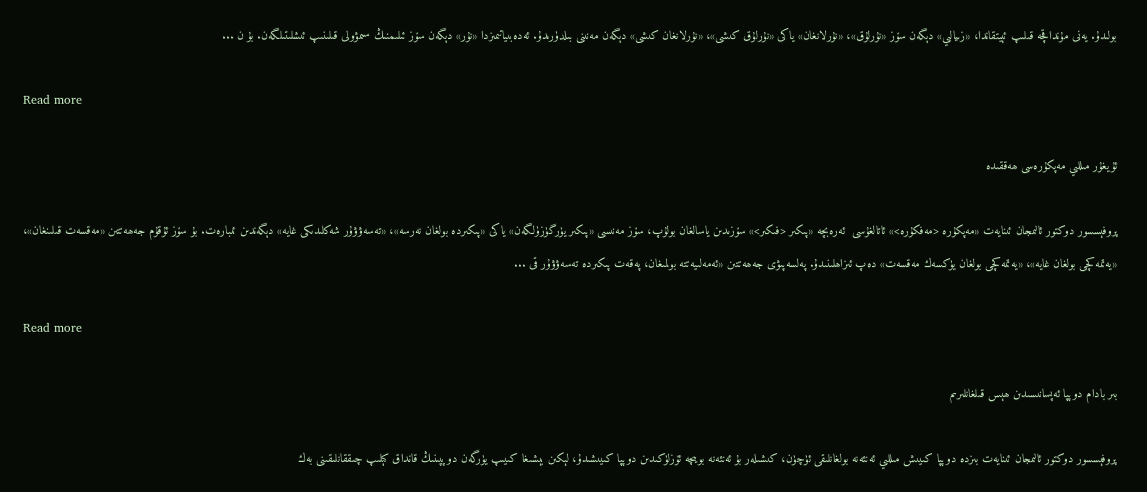بولىدۇ. يەنى مۇنداقچە قىلىپ ئېيتقاندا، «زىيالىي» دېگەن سۆز «نۇرلۇق»، «نۇرلانغان» ياكى «نۇرلۇق كىشى»، «نۇرلانغان كىشى» دېگەن مەنىنى بىلدۈرىدۇ. ئەدەبىياتىمىزدا «نۇر» دېگەن سۆز ئىلىمنىڭ سىمۋولى قىلىنىپ ئىشلىتىلگەن. بۇ ن ...

Read more

ئۇيغۇر مىللىي مەپكۇرەسى ھەققىدە

پروفېسسور دوكتور ئالىمجان ئىنايەت «مەپكۇرە <مەفكۇرە>» ئاتالغۇسى  ئەرەبچە «پىكىر <فىكىر>» سۆزىدىن ياسالغان بولۇپ، سۆز مەنىسى «پىكىر يۈرگۈزۈلگەن» ياكى «پىكىردە بولغان نەرسە»، «تەسەۋۋۇر شەكلىدىكى غايە» دېگەندىن ئىبارەت. بۇ سۆز ئۇقۇم جەھەتتىن «مەقسەت قىلىنغان»، «يەتمەكچى بولغان غايە»، «يەتمەكچى بولغان يۈكسەك مەقسەت» دەپ ئىزاھلىنىدۇ. پەلسەپىۋى جەھەتتىن «ئەمەلىيەتتە بولمىغان، پەقەت پىكىردە تەسەۋۋۇر قى ...

Read more

بىر بادام دوپپا ئەپسانىسىدىن ھېس قىلغانلىرىم

پروفېسسور دوكتور ئالىمجان ئىنايەت بىزدە دوپپا كىيىش مىللىي ئەنئەنە بولغانلىقى ئۈچۈن، كىشىلەر بۇ ئەنئەنە بويىچە ئۆزلۈكىدىن دوپپا كىيىشىدۇ، لېكىن بېشىغا كىيىپ يۈرگەن دوپپىنىڭ قانداق كېلىپ چىققانلىقىنى بەك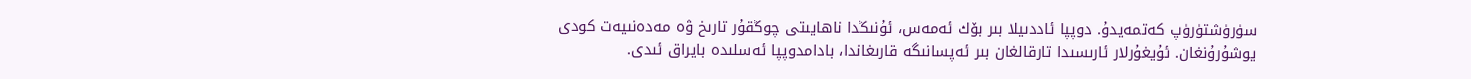سۈرۈشتۈرۈپ كەتمەيدۇ. دوپپا ئاددىيلا بىر بۆك ئەمەس، ئۇنىڭدا ناھايىتى چوڭقۇر تارىخ ۋە مەدەنىيەت كودى يوشۇرۇنغان. ئۇيغۇرلار ئارىسىدا تارقالغان بىر ئەپسانىگە قارىغاندا، بادامدوپپا ئەسلىدە بايراق ئىدى.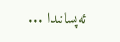ئەپسانىدا ...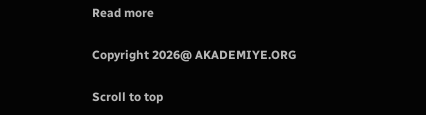Read more

Copyright 2026@ AKADEMIYE.ORG

Scroll to top